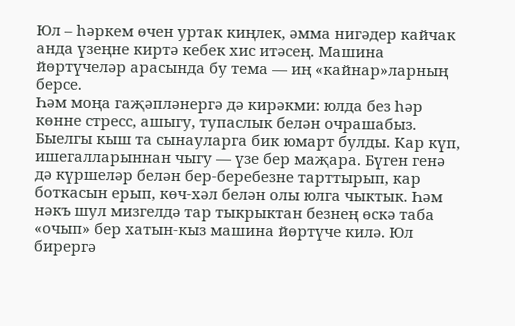Юл – һәркем өчен уртак киңлек, әмма нигәдер кайчак анда үзеңне киртә кебек хис итәсең. Машина йөртүчеләр арасында бу тема — иң «кайнар»ларның берсе.
Һәм моңа гаҗәпләнергә дә кирәкми: юлда без һәр көнне стресс, ашыгу, тупаслык белән очрашабыз.
Быелгы кыш та сынауларга бик юмарт булды. Кар күп, ишегалларыннан чыгу — үзе бер маҗара. Бүген генә дә күршеләр белән бер-беребезне тарттырып, кар боткасын ерып, көч-хәл белән олы юлга чыктык. Һәм нәкъ шул мизгелдә тар тыкрыктан безнең өскә таба «очып» бер хатын-кыз машина йөртүче килә. Юл бирергә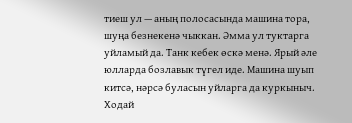тиеш ул — аның полосасында машина тора, шуңа безнекенә чыккан. Әмма ул туктарга уйламый да. Танк кебек өскә менә. Ярый әле юлларда бозлавык түгел иде. Машина шуып китсә, нәрсә буласын уйларга да куркыныч. Ходай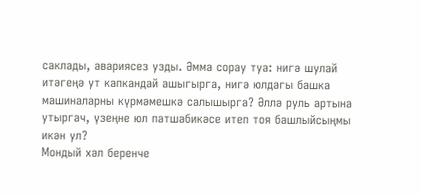саклады, авариясез узды. Әмма сорау туа: нигә шулай итәгеңә ут капкандай ашыгырга, нигә юлдагы башка машиналарны күрмәмешкә салышырга? Әллә руль артына утыргач, үзеңне юл патшабикәсе итеп тоя башлыйсыңмы икән ул?
Мондый хәл беренче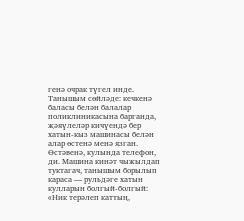генә очрак түгел инде. Танышым сөйләде: кечкенә баласы белән балалар поликлиникасына барганда, җәяүлеләр кичүендә бер хатын-кыз машинасы белән алар өстенә менә язган. Өстәвенә, кулында телефон, ди. Машина кинәт чыжылдап туктагач, танышым борылып караса — рульдәге хатын кулларын болгый-болгый: «Ник терәлеп каттың,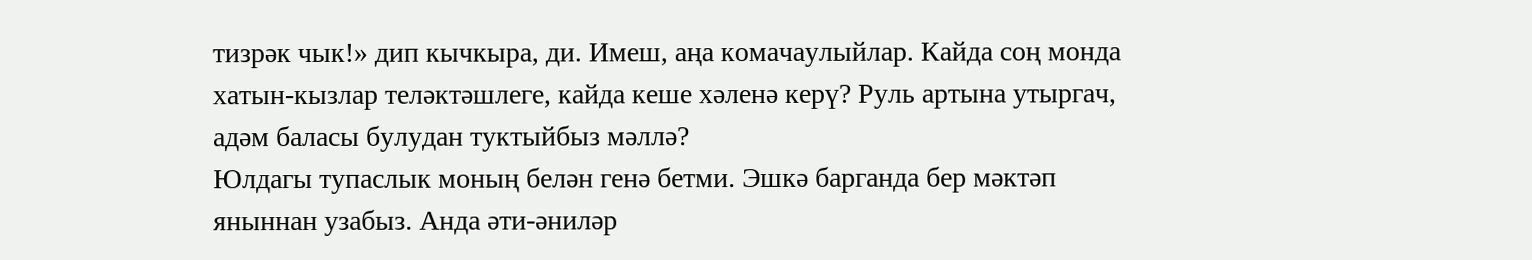тизрәк чык!» дип кычкыра, ди. Имеш, аңа комачаулыйлар. Кайда соң монда хатын-кызлар теләктәшлеге, кайда кеше хәленә керү? Руль артына утыргач, адәм баласы булудан туктыйбыз мәллә?
Юлдагы тупаслык моның белән генә бетми. Эшкә барганда бер мәктәп яныннан узабыз. Анда әти-әниләр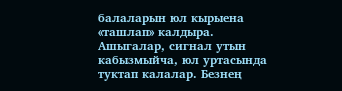балаларын юл кырыена «ташлап» калдыра. Ашыгалар, сигнал утын кабызмыйча, юл уртасында туктап калалар. Безнең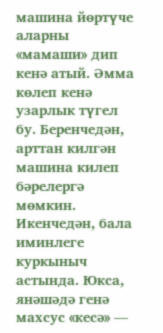машина йөртүче аларны «мамаши» дип кенә атый. Әмма көлеп кенә узарлык түгел бу. Беренчедән, арттан килгән машина килеп бәрелергә мөмкин. Икенчедән, бала иминлеге куркыныч астында. Юкса, янәшәдә генә махсус «кесә» —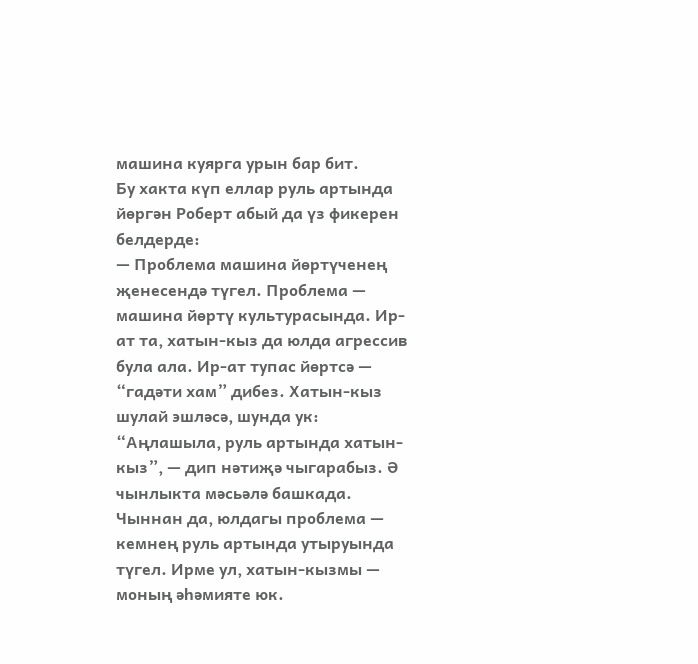машина куярга урын бар бит.
Бу хакта күп еллар руль артында йөргән Роберт абый да үз фикерен белдерде:
— Проблема машина йөртүченең җенесендә түгел. Проблема — машина йөртү культурасында. Ир-ат та, хатын-кыз да юлда агрессив була ала. Ир-ат тупас йөртсә — “гадәти хам” дибез. Хатын-кыз шулай эшләсә, шунда ук: “Аңлашыла, руль артында хатын-кыз”, — дип нәтиҗә чыгарабыз. Ә чынлыкта мәсьәлә башкада.
Чыннан да, юлдагы проблема — кемнең руль артында утыруында түгел. Ирме ул, хатын-кызмы — моның әһәмияте юк.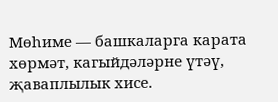Мөһиме — башкаларга карата хөрмәт, кагыйдәләрне үтәү, җаваплылык хисе.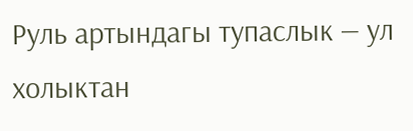Руль артындагы тупаслык — ул холыктан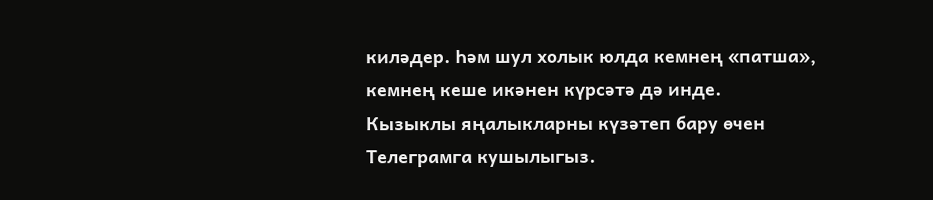киләдер. Һәм шул холык юлда кемнең «патша», кемнең кеше икәнен күрсәтә дә инде.
Кызыклы яңалыкларны күзәтеп бару өчен Телеграмга кушылыгыз.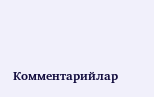Комментарийлар